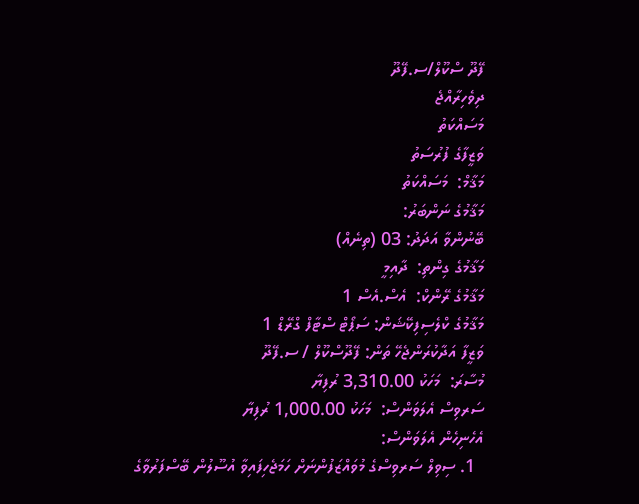ފޭދޫ ސްކޫލް/ސ.ފޭދޫ
ދިވެހިރާއްޖެ
މަސައްކަތު
ވަޒީފާގެ ފުރުސަތު
މަޤާމް:  މަސައްކަތު
މަޤާމުގެ ނަންބަރު:
ބޭނުންވާ އަދަދު: 03 (ތިނެއް)
މަޤާމުގެ ގިންތި:  ދާއިމީ
މަޤާމުގެ ރޭންކް:  އެސް.އެސް 1
މަޤާމުގެ ކްލެސިފިކޭޝަން: ސަޕޯޓް ސްޓާފް ގްރޭޑް 1
ވަޒީފާ އަދާކުރަންޖެހޭ ތަން: ފޭދޫސްކޫލް / ސ.ފޭދޫ
މުސާރަ:  މަހަކު 3,310.00 ރުފިޔާ
ސަރވިސް އެލަވަންސް:  މަހަކު 1,000.00 ރުފިޔާ
އެހެނިހެން އެލަވަންސް:
  1. ސިވިލް ސަރވިސްގެ މުވައްޒަފުންނަށް ހަމަޖެހިފައިވާ އުސޫލުން ބޭސްފަރުވާގެ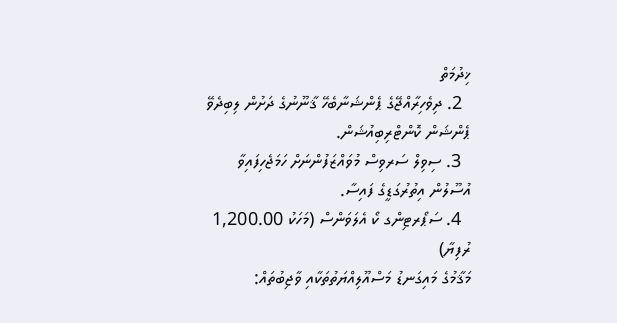ޚިދުމަތް
  2. ދިވެހިރާއްޖޭގެ ޕެންޝަނާބެހޭ ޤާނޫނުގެ ދަށުން ލިބިދެވޭ ޕެންޝަން ކޮންޓްރިބިއުޝަން.
  3. ސިވިލް ސަރވިސް މުވައްޒަފުންނަށް ހަމަޖެހިފައިވާ އުސޫލުން އިތުރުގަޑީގެ ފައިސާ.
  4. ސަޕޯރޓިންގ ކޯ އެލަވަންސް (މަހަކު 1,200.00 ރުފިޔާ)
މަޤާމުގެ މައިގަނޑު މަސްއޫލިއްޔަތުތަކާއި ވާޖިބުތައް: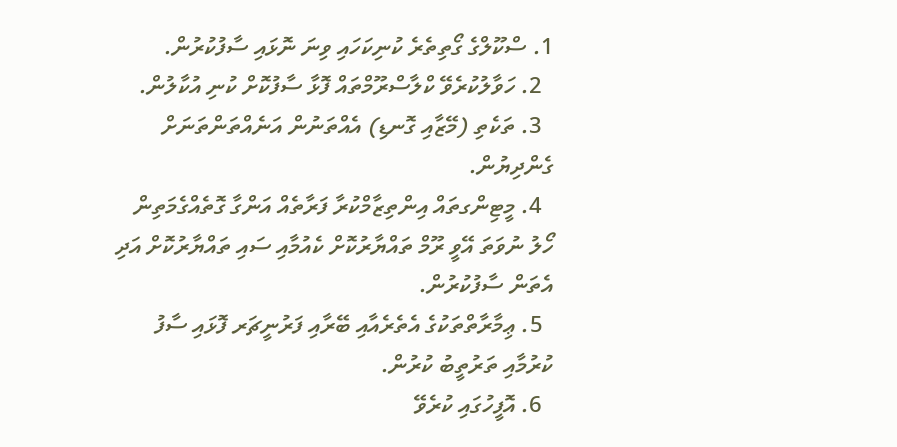1. ސްކޫލްގެ ގޯތިތެރެ ކުނިކަހައި ވިނަ ނޮޅައި ސާފުކުރުން.
  2. ހަވާލުކުރެވޭ ކްލާސްރޫމްތައް ފޮޅާ ސާފުކޮށް ކުނި އުކާލުން.
  3. ތަކެތި (މޭޒާއި ގޮނޑި) އެއްތަނުން އަނެއްތަންތަނަށް ގެންދިޔުން.
  4. މީޓިންގތައް އިންތިޒާމްކުރާ ފަރާތެއް އަންގާ ގޮތެއްގެމަތިން ހޯލު ނުވަތަ އޭވީ ރޫމް ތައްޔާރުކޮށް ކެއުމާއި ސައި ތައްޔާރުކޮށް އަދި އެތަން ސާފުކުރުން.
  5. ޢިމާރާތްތަކުގެ އެތެރެއާއި ބޭރާއި ފަރުނީޗަރ ފޮޅައި ސާފު ކުރުމާއި ތަރުތީބު ކުރުން.
  6. އޮފީހުގައި ކުރެވޭ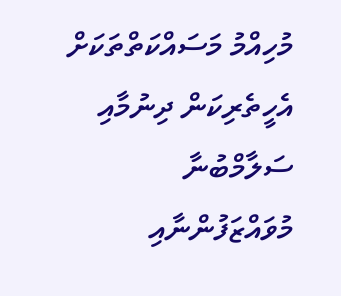މުހިއްމު މަސައްކަތްތަކަށް އެހީތެރިކަން ދިނުމާއި ސަލާމްބުނާ މުވައްޒަފުންނާއި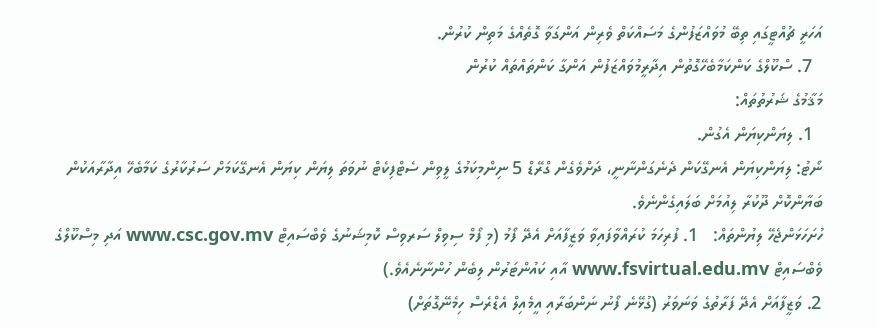އަހަރީ ޗުއްޓީގައި ތިބޭ މުވައްޒަފުންގެ މަސައްކަތް ވެރިން އަންގަވާ ގޮތެއްގެ މަތިން ކުރުން.
  7. ސްކޫލްގެ ކަންކަމާބެހޭގޮތުން އިދާރީމުވައްޒަފުން އަންގާ ކަންތައްތައް ކުރުން
މަޤާމުގެ ޝަރުތުތައް:
  1. ލިޔަންކިޔަން އެގުން.
ނޯޓު: ލިޔަންކިޔަން އެނގޭކަން ދެނެގަންނާނީ، ދަށްވެގެން ގްރޭޑް 5 ނިންމިކަމުގެ ލީވިން ސެޓްފިކެޓް ނުވަތަ ލިޔަން ކިޔަން އެނގޭކަމަށް ސަރުކާރުގެ ކަމާބެހޭ އިދާރާއަކުން ބަޔާންކޮށް ދޫކުރާ ލިއުމަށް ބަލައިގެންނެވެ.
ހުށަހަޅަންޖެހޭ ލިޔުންތައް:   1. ފުރިހަމަ ކުރައްވާފައިވާ ވަޒީފާއަށް އެދޭ ފޯމު (މި ފޯމް ސިވިލް ސަރވިސް ކޮމިޝަނުގެ ވެބްސައިޓް www.csc.gov.mv އަދި މިސްކޫލްގެ ވެބްސައިޓް www.fsvirtual.edu.mv އާއި ކައުންޓަރުން ލިބެން ހުންނާނެއެވެ.)
2. ވަޒީފާއަށް އެދޭ ފަރާތުގެ ވަނަވަރު (ގުޅޭނެ ފޯނު ނަންބަރާއި އީމެއިލް އެޑްރެސް ހިމެނޭގޮތަށް)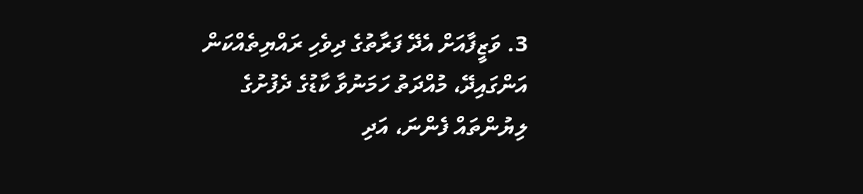3. ވަޒީފާއަށް އެދޭ ފަރާތުގެ ދިވެހި ރައްޔިތެއްކަން އަންގައިދޭ، މުއްދަތު ހަމަނުވާ ކާޑުގެ ދެފުށުގެ ލިޔުންތައް ފެންނަ، އަދި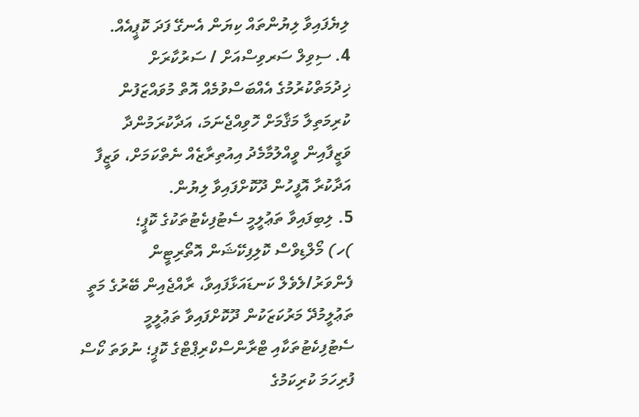ލިޔެފައިވާ ލިޔުންތައް ކިޔަން އެނގޭ ފަދަ ކޮޕީއެއް.
4. ސިވިލް ސަރވިސްއަށް / ސަރުކާރަށް ޚިދުމަތްކުރުމުގެ އެއްބަސްވުމެއް އޮތް މުވައްޒަފުން ކުރިމަތިލާ މަޤާމަށް ހޮވިއްޖެނަމަ، އަދާކުރަމުންދާ ވަޒީފާއިން ވީއްލުމާމެދު އިއުތިރާޒެއް ނެތްކަމަށް، ވަޒީފާ އަދާކުރާ އޮފީހުން ދޫކޮށްފައިވާ ލިޔުން.
5. ލިބިފައިވާ ތަޢުލީމީ ސެޓުފިކެޓުތަކުގެ ކޮޕީ؛
)ހ) މޯލްޑިވްސް ކޮލިފިކޭޝަން އޮތޯރިޓީން ފެންވަރު/ލެވެލް ކަނޑައަޅާފައިވާ، ރާއްޖެއިން ބޭރުގެ މަތީ ތަޢުލީމުދޭ މަރުކަޒަކުން ދޫކޮށްފައިވާ ތަޢުލީމީ ސެޓުފިކެޓުތަކާއި ޓްރާންސްކްރިޕްޓްގެ ކޮޕީ؛ ނުވަތަ ކޯސް ފުރިހަމަ ކުރިކަމުގެ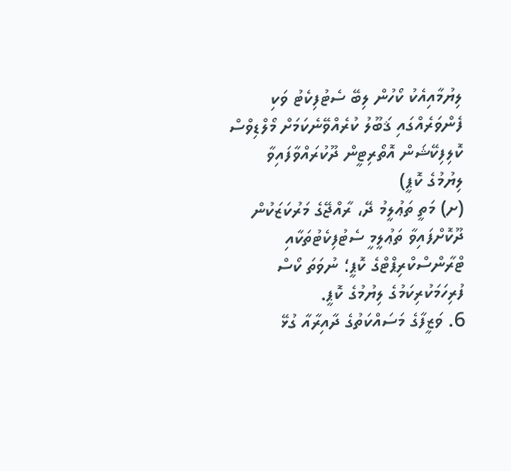ލިޔުމާއިއެކު ކޯހުން ލިބޭ ސެޓުފިކެޓު ވަކި ފެންވަރެއްގައި ޤަބޫލު ކުރެއްވޭނެކަމަށް މޯލްޑިވްސް ކޮލިފިކޭޝަން އޮތޯރިޓީން ދޫކުރައްވާފައިވާ ލިޔުމުގެ ކޮޕީ)
(ށ) މަތީ ތަޢުލީމު ދޭ، ރާއްޖޭގެ މަރުކަޒަކުން ދޫކޮށްފައިވާ ތަޢުލީމީ ސެޓުފިކެޓުތަކާއި ޓްރާންސްކްރިޕްޓްގެ ކޮޕީ؛ ނުވަތަ ކޯސް ފުރިހަމަކުރިކަމުގެ ލިޔުމުގެ ކޮޕީ.
6. ވަޒީފާގެ މަސައްކަތުގެ ދާއިރާއާ ގުޅޭ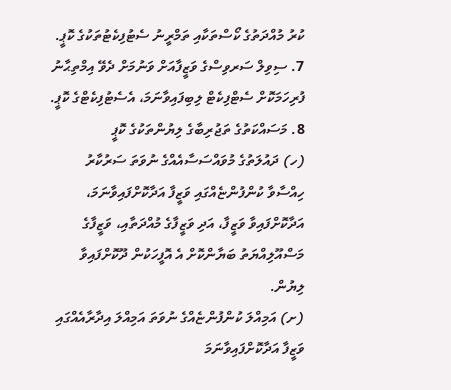ކުރު މުއްދަތުގެ ކޯސްތަކާއި ތަމްރީނު ސެޓުފިކެޓުތަކުގެ ކޮޕީ.
7. ސިވިލް ސަރވިސްގެ ވަޒީފާއަށް ވަނުމަށް ދެވޭ އިމްތިޙާނު ފުރިހަމަކޮށް ސެޓްފިކެޓް ލިބިފައިވާނަމަ، އެސެޓުފިކެޓްގެ ކޮޕީ.
8. މަސައްކަތުގެ ތަޖުރިބާގެ ލިޔުންތަކުގެ ކޮޕީ
(ހ) ދައުލަތުގެ މުވައްސަސާއެއްގެ ނުވަތަ ސަރުކާރު ހިއްސާވާ ކުންފުންޏެއްގައި ވަޒީފާ އަދާކޮށްފައިވާނަމަ، އަދާކޮށްފައިވާ ވަޒީފާ، އަދި ވަޒީފާގެ މުއްދަތާއި، ވަޒީފާގެ މަސްއޫލިއްޔަތު ބަޔާންކޮށް އެ އޮފީހަކުން ދޫކޮށްފައިވާ ލިޔުން.
(ށ) އަމިއްލަ ކުންފުންޏެއްގެ ނުވަތަ އަމިއްލަ އިދާރާއެއްގައި ވަޒީފާ އަދާކޮށްފައިވާނަމަ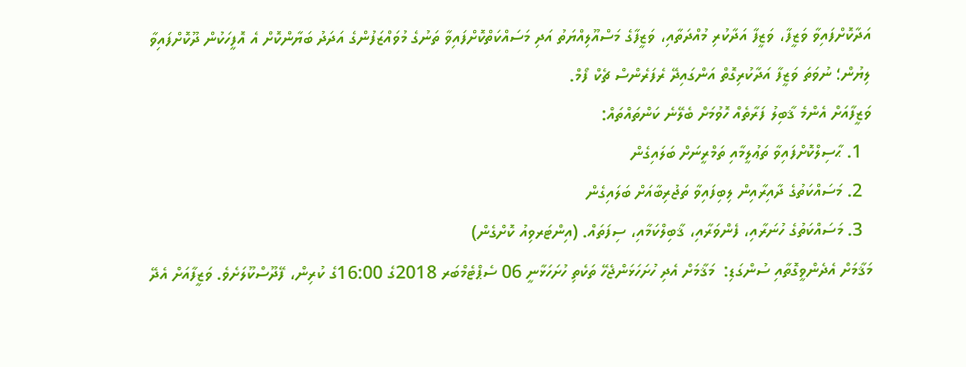އަދާކޮށްފައިވާ ވަޒީފާ، ވަޒީފާ އަދާކުރި މުއްދަތާއި، ވަޒީފާގެ މަސްއޫލިއްޔަތު އަދި މަސައްކަތްކޮށްފައިވާ ތަނުގެ މުވައްޒަފުންގެ އަދަދު ބަޔާންކޮށް އެ އޮފީހަކުން ދޫކޮށްފައިވާ ލިޔުން؛ ނުވަތަ ވަޒީފާ އަދާކުރިގޮތް އަންގައިދޭ ރެފަރެންސް ޗެކް ފޯމް.
ވަޒީފާއަށް އެންމެ ޤާބިލު ފަރާތެއް ހޮވުމަށް ބެލޭނެ ކަންތައްތައް:
  1. ޙާސިލްކޮށްފައިވާ ތަޢުލީމާއި ތަމްރީނަށް ބަލައިގެން
  2. މަސައްކަތުގެ ދާއިރާއިން ލިބިފައިވާ ތަޖުރިބާއަށް ބަލައިގެން
  3. މަސައްކަތުގެ ހުނަރާއި، ފެންވަރާއި، ޤާބިލްކަމާއި، ސިފަތައް. (އިންޓަރވިއު ކޮށްގެން)
މަޤާމަށް އެދެންވީގޮތާއި ސުންގަޑި:  މަޤާމަށް އެދި ހުށަހަޅަންޖެހޭ ތަކެތި ހުށަހަޅާނީ 06 ސެޕްޓެމްބަރ 2018ގެ 16:00ގެ ކުރިން، ފޭދޫސްކޫލަށެވެ. ވަޒީފާއަށް އެދޭ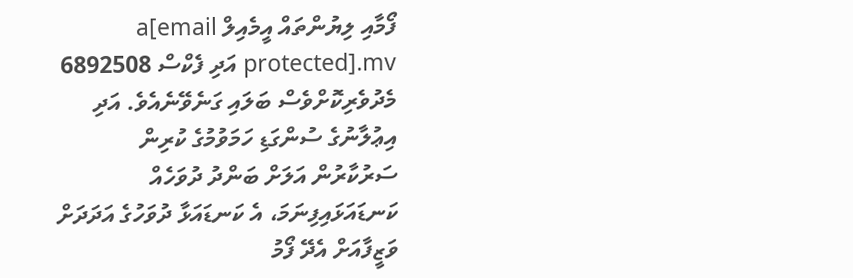ފޯމާއި ލިޔުންތައް އީމެއިލް a[email protected].mv އަދި ފެކްސް 6892508 މެދުވެރިކޮށްވެސް ބަލައި ގަނެވޭނެއެވެ. އަދި އިޢުލާނުގެ ސުންގަޑި ހަމަވުމުގެ ކުރިން ސަރުކާރުން އަލަށް ބަންދު ދުވަހެއް ކަނޑައަޅައިފިނަމަ، އެ ކަނޑައަޅާ ދުވަހުގެ އަދަދަށް ވަޒީފާއަށް އެދޭ ފޯމު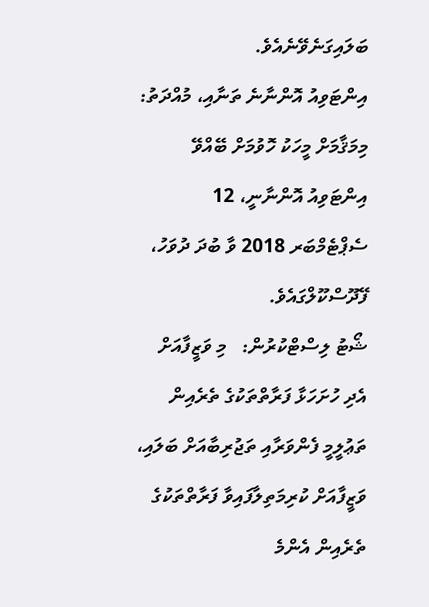ބަލައިގަނެވޭނެއެވެ.
އިންޓަވިއު އޮންނާނެ ތަނާއި، މުއްދަތު:  މިމަޤާމަށް މީހަކު ހޮވުމަށް ބޭއްވޭ އިންޓަވިއު އޮންނާނީ، 12 ސެޕްޓެމްބަރ 2018 ވާ ބުދަ ދުވަހު، ފޭދޫސްކޫލްގައެވެ.
ޝޯޓު ލިސްޓްކުރުން:   މި ވަޒީފާއަށް އެދި ހުށަހަޅާ ފަރާތްތަކުގެ ތެރެއިން ތަޢުލީމީ ފެންވަރާއި ތަޖުރިބާއަށް ބަލައި، ވަޒީފާއަށް ކުރިމަތިލާފައިވާ ފަރާތްތަކުގެ ތެރެއިން އެންމެ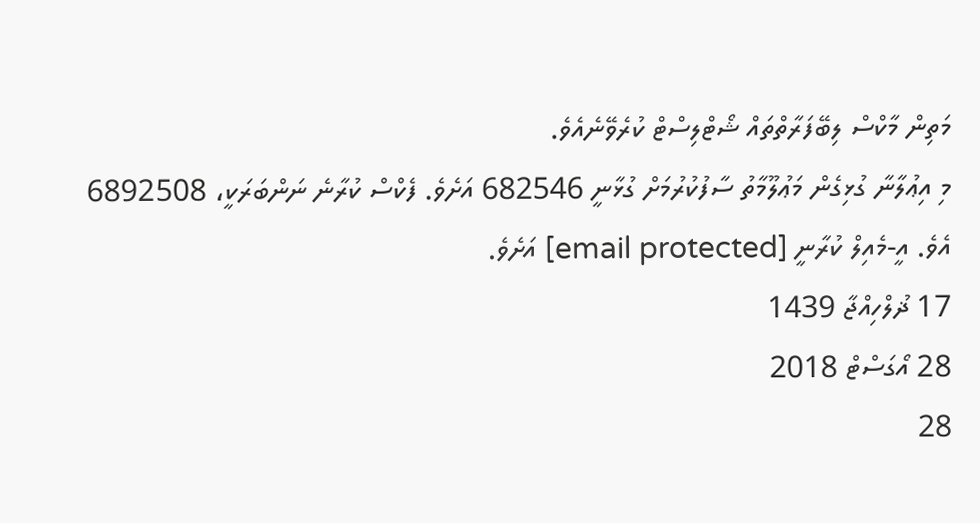މަތިން މާކްސް ލިބޭފަރާތްތައް ޝޯޓްލިސްޓް ކުރެވޭނެއެވެ.
މި އިޢުލާނާ ގުޅިގެން މަޢުލޫމާތު ސާފުކުރުމަށް ގުޅާނީ 682546 އަށެވެ. ފެކްސް ކުރާނެ ނަންބަރަކީ، 6892508 އެވެ. އީ-މެއިލް ކުރާނީ [email protected] އަށެވެ.
17 ޛުލްހިއްޖާ 1439
28 އޯގަސްޓް 2018
28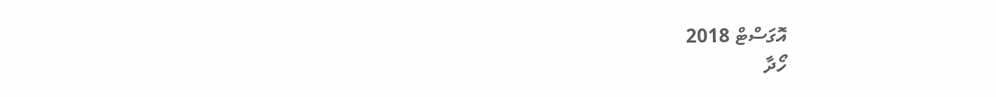އޮގަސްޓް 2018
ހޯދާ